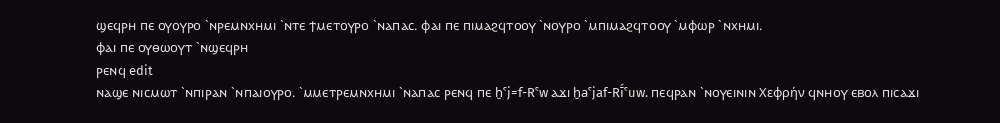ϣⲉϥⲣⲏ ⲡⲉ ⲟⲩⲟⲩⲣⲟ `ⲛⲣⲉⲙⲛⲭⲏⲙⲓ `ⲛⲧⲉ ϯⲙⲉⲧⲟⲩⲣⲟ `ⲛⲁⲡⲁⲥ. ⲫⲁⲓ ⲡⲉ ⲡⲓⲙⲁϩϥⲧⲟⲟⲩ `ⲛⲟⲩⲣⲟ `ⲙⲡⲓⲙⲁϩϥⲧⲟⲟⲩ `ⲙⲫⲱⲣ `ⲛⲭⲏⲙⲓ.
ⲫⲁⲓ ⲡⲉ ⲟⲩⲑⲱⲟⲩⲧ `ⲛϣⲉϥⲣⲏ
ⲣⲉⲛϥ edit
ⲛⲁϣⲉ ⲛⲓⲥⲙⲱⲧ `ⲛⲡⲓⲣⲁⲛ `ⲛⲡⲁⲓⲟⲩⲣⲟ. `ⲙⲙⲉⲧⲣⲉⲙⲛⲭⲏⲙⲓ `ⲛⲁⲡⲁⲥ ⲣⲉⲛϥ ⲡⲉ ḫˁj=f-Rˁw ⲁϫⲓ ḫaˁjaf-Rī́ˁuw. ⲡⲉϥⲣⲁⲛ `ⲛⲟⲩⲉⲓⲛⲓⲛ Χεφρήν ϥⲛⲏⲟⲩ ⲉⲃⲟⲗ ⲡⲓⲥⲁϫⲓ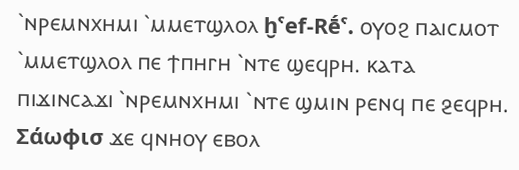`ⲛⲣⲉⲙⲛⲭⲏⲙⲓ `ⲙⲙⲉⲧϣⲗⲟⲗ ḫˁef-Rḗˁ. ⲟⲩⲟϩ ⲡⲁⲓⲥⲙⲟⲧ `ⲙⲙⲉⲧϣⲗⲟⲗ ⲡⲉ ϯⲡⲏⲅⲏ `ⲛⲧⲉ ϣⲉϥⲣⲏ. ⲕⲁⲧⲁ ⲡⲓϫⲓⲛⲥⲁϫⲓ `ⲛⲣⲉⲙⲛⲭⲏⲙⲓ `ⲛⲧⲉ ϣⲙⲓⲛ ⲣⲉⲛϥ ⲡⲉ ⳉⲉϥⲣⲏ. Σάωφισ ϫⲉ ϥⲛⲏⲟⲩ ⲉⲃⲟⲗ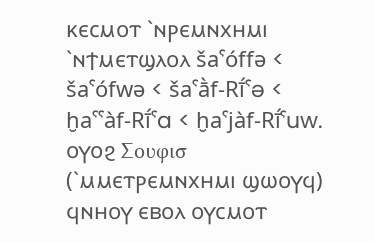ⲕⲉⲥⲙⲟⲧ `ⲛⲣⲉⲙⲛⲭⲏⲙⲓ `ⲛϯⲙⲉⲧϣⲗⲟⲗ šaˁóffə < šaˁófwə < šaˁā̀f-Rī́ˁə < ḫaˁˁàf-Rī́ˁa < ḫaˁjàf-Rī́ˁuw. ⲟⲩⲟϩ Σουφισ (`ⲙⲙⲉⲧⲣⲉⲙⲛⲭⲏⲙⲓ ϣⲱⲟⲩϥ) ϥⲛⲏⲟⲩ ⲉⲃⲟⲗ ⲟⲩⲥⲙⲟⲧ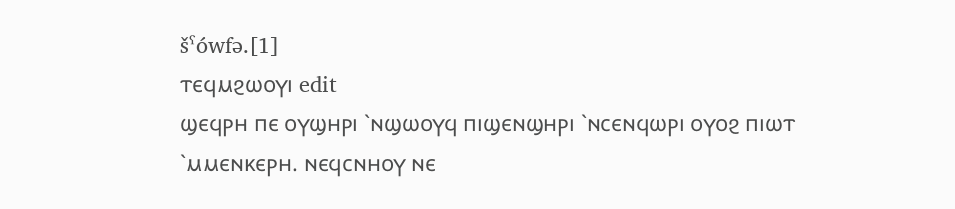šˁówfə.[1]
ⲧⲉϥⲙϩⲱⲟⲩⲓ edit
ϣⲉϥⲣⲏ ⲡⲉ ⲟⲩϣⲏⲣⲓ `ⲛϣⲱⲟⲩϥ ⲡⲓϣⲉⲛϣⲏⲣⲓ `ⲛⲥⲉⲛϥⲱⲣⲓ ⲟⲩⲟϩ ⲡⲓⲱⲧ `ⲙⲙⲉⲛⲕⲉⲣⲏ. ⲛⲉϥⲥⲛⲏⲟⲩ ⲛⲉ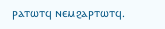ⲣⲁⲧⲱⲧϥ ⲛⲉⲙϩⲁⲣⲧⲱⲧϥ.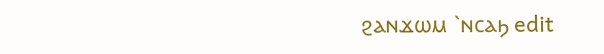ϩⲁⲛϫⲱⲙ `ⲛⲥⲁϧ edit